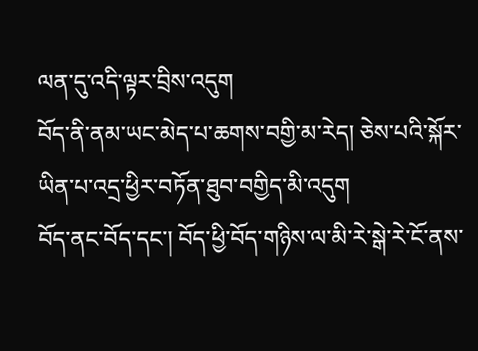ལན་དུ་འདི་ལྟར་བྲིས་འདུག
བོད་ནི་ནམ་ཡང་མེད་པ་ཆགས་བགྱི་མ་རེད། ཅེས་པའི་སྐོར་ཡིན་པ་འདྲ་ཕྱིར་བཏོན་ཐུབ་བགྱིད་མི་འདུག
བོད་ནང་བོད་དང་། བོད་ཕྱི་བོད་གཉིས་ལ་མི་རེ་སྒེ་རེ་ངོ་ནས་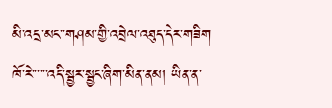མི་འདྲ་མང་་གཤམ་གྱི་འབྲེལ་འཐུད་དེར་གཟིག
ཁོ་རེ་་་་་་འདི་སྦྱར་སྦྱང་ཞིག་མིན་ནམ། ཡིན་ན་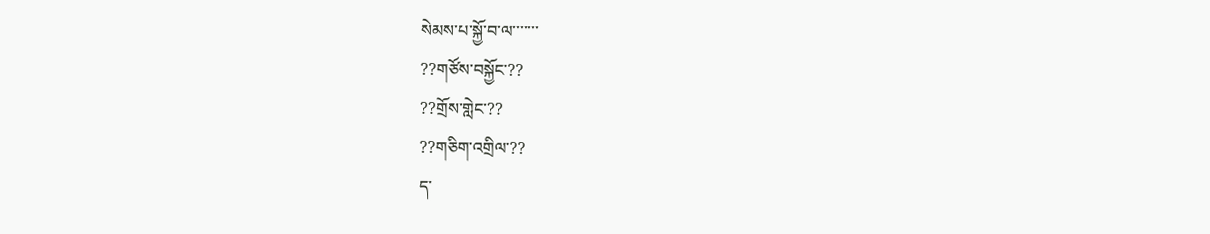སེམས་པ་སྐྱོ་བ་ལ་་་་་་་
??གཙོས་བསྐྱོང་??
??གྲོས་གླེང་??
??གཅིག་འགྲིལ་??
ད་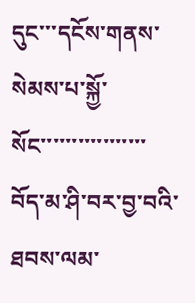དུང་་་དངོས་གནས་སེམས་པ་སྐྱོ་སོང་་་་་་་་་་་་་་་་་
བོད་མ་ཤི་བར་བྱ་བའི་ཐབས་ལམ་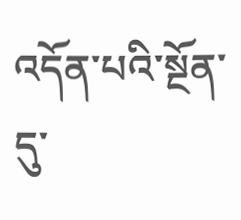འདོན་པའི་སྔོན་དུ་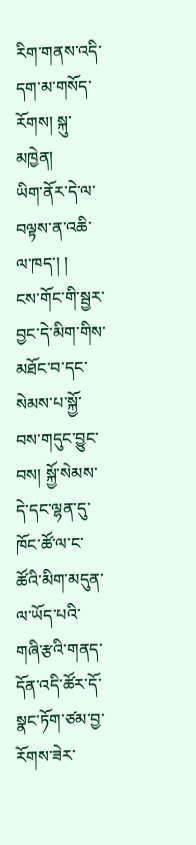རིག་གནས་འདི་དག་མ་གསོད་རོགས། སྐུ་མཁྱེན།
ཡིག་ནོར་དེ་ལ་བལྟས་ན་འཆི་ལ་ཁད་། །
ངས་གོང་གི་སྦྱར་བྱང་དེ་མིག་གིས་མཐོང་བ་དང་སེམས་པ་སྐྱོ་བས་གདུང་བྱུང་བས། སྐྱོ་སེམས་དེ་དང་ལྷན་དུ་ཁོང་ཚོ་ལ་ང་ཚོའི་མིག་མདུན་ལ་ཡོད་པའི་གཞི་རྩའི་གནད་དོན་འདི་ཚོར་དོ་སྣང་ཏོག་ཙམ་བྱ་རོགས་ཟེར་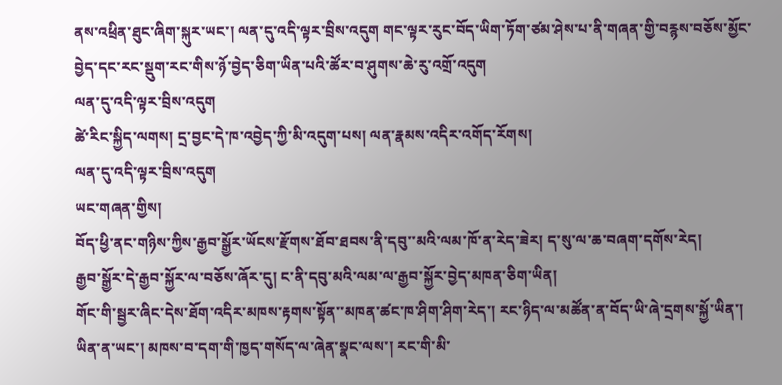ནས་འཕྲིན་ཐུང་ཞིག་སྐུར་ཡང་། ལན་དུ་འདི་ལྟར་བྲིས་འདུག གང་ལྟར་རུང་བོད་ཡིག་ཏོག་ཙམ་ཤེས་པ་ནི་གཞན་གྱི་བརྙས་བཅོས་མྱོང་བྱེད་དང་རང་སྡུག་རང་གིས་ཉོ་བྱེད་ཅིག་ཡིན་པའི་ཚོར་བ་ཤུགས་ཆེ་རུ་འགྲོ་འདུག
ལན་དུ་འདི་ལྟར་བྲིས་འདུག
ཚེ་རིང་སྐྱིད་ལགས། དྲ་བྱང་དེ་ཁ་འབྱེད་ཀྱི་མི་འདུག་པས། ལན་རྣམས་འདིར་འགོད་རོགས།
ལན་དུ་འདི་ལྟར་བྲིས་འདུག
ཡང་གཞན་གྱིས།
བོད་ཕྱི་ནང་གཉིས་ཀྱིས་རྒྱབ་སྒྱོར་ཡོངས་རྫོགས་ཐོབ་ཐབས་ནི་དབུ་་མའི་ལམ་ཁོ་ན་རེད་ཟེར། ད་སུ་ལ་ཆ་བཞག་དགོས་རེད།
རྒྱབ་སྒྱོར་དེ་རྒྱབ་སྐྱོར་ལ་བཅོས་ཞོར་དུ། ང་ནི་དབུ་མའི་ལམ་ལ་རྒྱབ་སྐྱོར་བྱེད་མཁན་ཅིག་ཡིན།
གོང་གི་སྦྱར་ཞིང་དེས་ཐོག་འདིར་མཁས་རྟགས་སྟོན་་མཁན་ཚང་ཁ་ཤིག་ཤིག་རེད་། རང་ཉིད་ལ་མཚོན་ན་བོད་ཡི་ཞེ་དྲགས་སྐྱོ་ཡིན་། ཡིན་ན་ཡང་། མཁས་བ་དག་གི་ཁྱད་གསོད་ལ་ཞེན་སྣང་ལས་། རང་གི་མི་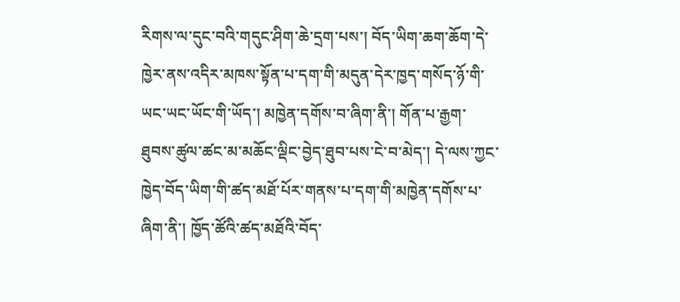རིགས་ལ་དུང་བའི་གདུང་ཤིག་ཆེ་དྲག་པས་། བོད་ཡིག་ཆག་ཆོག་དེ་ཁྱེར་ནས་འདིར་མཁས་སྟོན་པ་དག་གི་མདུན་དེར་ཁྱད་གསོད་ཉོ་གི་ཡང་ཡང་ཡོང་གི་ཡོད་། མཁྱེན་དགོས་བ་ཞིག་ནི་། གོན་པ་རྒྱག་ཐུབས་ཚུལ་ཚང་མ་མཆོང་ལྡིང་བྱེད་ཐུབ་པས་ངེ་བ་མེད་། དེ་ལས་ཀྱང་ཁྱེད་བོད་ཡིག་གི་ཚད་མཐོ་པོར་གནས་པ་དག་གི་མཁྱེན་དགོས་པ་ཞིག་ནི་། ཁྱོད་ཚོའི་ཚད་མཐོའི་བོད་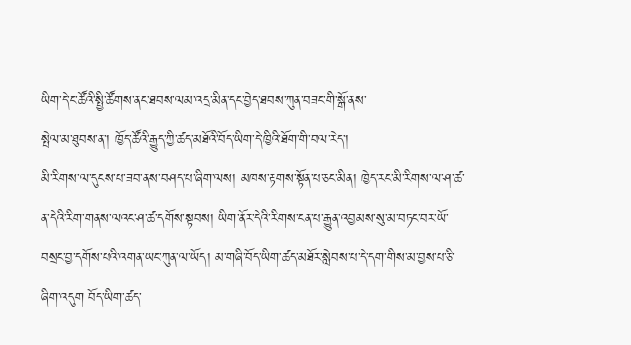ཡིག་དེ་ང་ཚོའི་སྤྱི་ཚོགས་ནང་ཐབས་ལམ་འདྲ་མིན་དང་བྱེད་ཐབས་ཀུན་བཟང་གི་སྒོ་ནས་
སྤེལ་མ་ཐུབས་ན་། ཁྱོད་ཚོའི་རྒྱུད་ཀྱི་ཚད་མཐོའི་བོད་ཡིག་དེ་ཁྱིའི་ཐོག་གི་བལ་རེད་།
མི་རིགས་ལ་དུངས་པ་ཟབ་ནས་བཤད་པ་ཞིག་ལས། མཁས་རྟགས་སྟོན་པ་ཅང་མིན། ཁྱེད་རང་མི་རིགས་ལ་ཤ་ཚ་ན་དེའི་རིག་གནས་ལའང་ཤ་ཚ་དགོས་སྟབས། ཡིག་ནོར་དེའི་རིགས་ངན་པ་རྒྱུན་འབྱམས་སུ་མ་བཏང་བར་ཡོ་བསྲང་བྱ་དགོས་པའི་འགན་ཡང་ཀུན་ལ་ཡོད། མ་གཞི་བོད་ཡིག་ཚད་མཐོར་སླེབས་པ་དེ་དག་གིས་མ་བྱས་པ་ཅི་ཞིག་འདུག བོད་ཡིག་ཚད་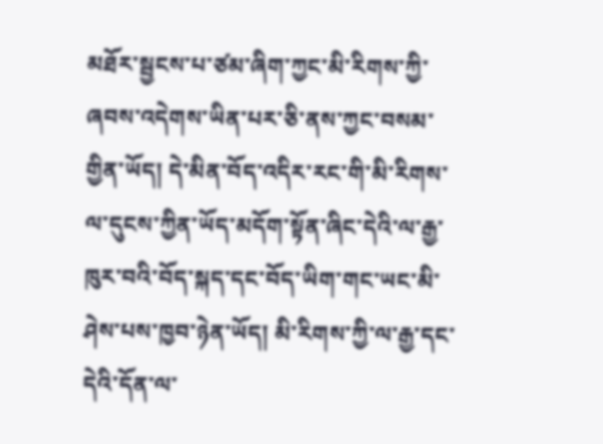མཐོར་སྦྱངས་པ་ཙམ་ཞིག་ཀྱང་མི་རིགས་ཀྱི་ཞབས་འདེགས་ཡིན་པར་ཅི་ནས་ཀྱང་བསམ་གྱིན་ཡོད། དེ་མིན་བོད་འདིར་རང་གི་མི་རིགས་ལ་དུངས་ཀྱིན་ཡོད་མདོག་སྟོན་ཞིང་དེའི་ལ་རྒྱ་ཁུར་བའི་བོད་སྐད་དང་བོད་ཡིག་གང་ཡང་མི་ཤེས་པས་ཁྱབ་ཉེན་ཡོད། མི་རིགས་ཀྱི་ལ་རྒྱ་དང་དེའི་དོན་ལ་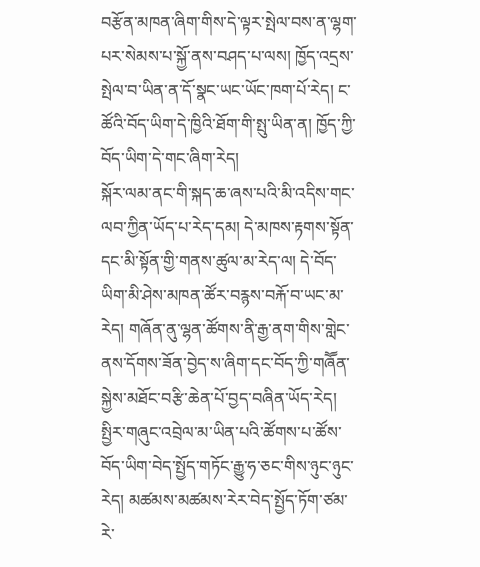བརྩོན་མཁན་ཞིག་གིས་དེ་ལྟར་སྤེལ་བས་ན་ལྷག་པར་སེམས་པ་སྐྱོ་ནས་བཤད་པ་ལས། ཁྱོད་འདྲས་སྤེལ་བ་ཡིན་ན་དོ་སྣང་ཡང་ཡོང་ཁག་པོ་རེད། ང་ཚོའི་བོད་ཡིག་དེ་ཁྱིའི་ཐོག་གི་སྤུ་ཡིན་ན། ཁྱོད་ཀྱི་བོད་ཡིག་དེ་གང་ཞིག་རེད།
སྐོར་ལམ་ནང་གི་སྐད་ཆ་ཞས་པའི་མི་འདིས་གང་ལབ་ཀྱིན་ཡོད་པ་རེད་དམ། དེ་མཁས་རྟགས་སྟོན་དང་མི་སྟོན་གྱི་གནས་ཚུལ་མ་རེད་ལ། དེ་བོད་ཡིག་མི་ཤེས་མཁན་ཚོར་བརྙས་བརྐོ་བ་ཡང་མ་རེད། གཞོན་ནུ་ལྷན་ཚོགས་ནི་རྒྱ་ནག་གིས་གླེང་ནས་དོགས་ཟོན་བྱེད་ས་ཞིག་དང་བོད་ཀྱི་གཞཽན་སྐྱེས་མཐོང་བརྩི་ཆེན་པོ་བྱད་བཞིན་ཡོད་རེད། སྤྱིར་གཞུང་འབྲེལ་མ་ཡིན་པའི་ཚོགས་པ་ཚོས་བོད་ཡིག་བེད་སྤྱོད་གཏོང་རྒྱུ་ཧ་ཅང་གིས་ཉུང་ཉུང་རེད། མཚམས་མཚམས་རེར་བེད་སྤྱོད་ཏོག་ཙམ་རེ་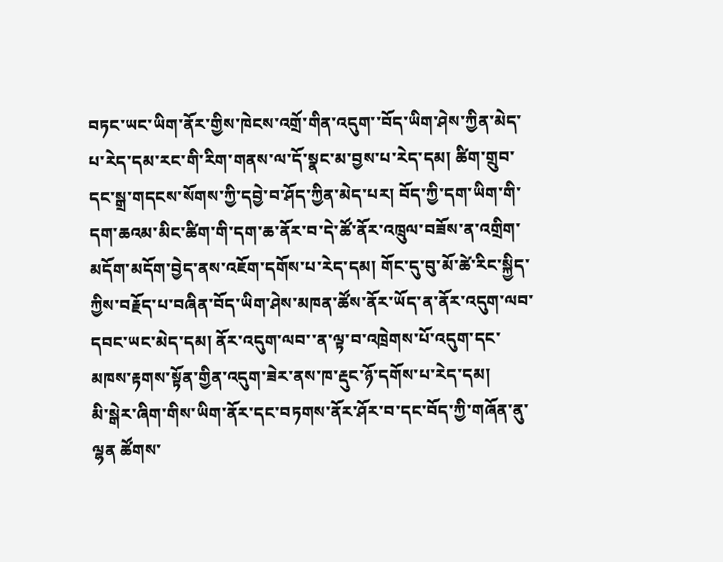བཏང་ཡང་ཡིག་ནོར་གྱིས་ཁེངས་འགྲོ་གིན་འདུག་་བོད་ཡིག་ཤེས་ཀྱིན་མེད་པ་རེད་དམ་རང་གི་རིག་གནས་ལ་དོ་སྣང་མ་བྱས་པ་རེད་དམ། ཚིག་གྲུབ་དང་སྒྲ་གདངས་སོགས་ཀྱི་དབྱེ་བ་ཤོད་ཀྱིན་མེད་པར། བོད་ཀྱི་དག་ཡིག་གི་དག་ཆའམ་མིང་ཚིག་གི་དག་ཆ་ནོར་བ་དེ་ཚོ་ནོར་འཁྲུལ་བཟོས་ན་འགྲིག་མདོག་མདོག་བྱེད་ནས་འཇོག་དགོས་པ་རེད་དམ། གོང་དུ་བུ་མོ་ཚེ་རིང་སྐྱིད་ཀྱིས་བརྗོད་པ་བཞིན་བོད་ཡིག་ཤེས་མཁན་ཚོས་ནོར་ཡོད་ན་ནོར་འདུག་ལབ་དབང་ཡང་མེད་དམ། ནོར་འདུག་ལབ་་ན་ལྟ་བ་འཁྲེགས་པོ་འདུག་དང་མཁས་རྟགས་སྟོན་གྱིན་འདུག་ཟེར་ནས་ཁ་རྡུང་ཉོ་དགོས་པ་རེད་དམ།
མི་སྒེར་ཞིག་གིས་ཡིག་ནོར་དང་བཏགས་ནོར་ཤོར་བ་དང་བོད་ཀྱི་གཞོན་ནུ་ལྷན ཚོགས་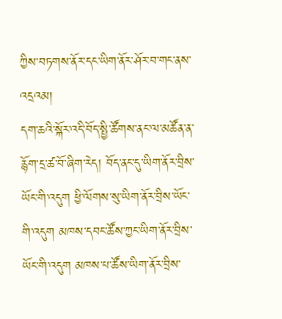ཀྱིས་བཏགས་ནོར་དང་ཡིག་ནོར་ཤོར་བ་གང་ནས་འདྲའམ།
དག་ཆའི་སྐོར་འདི་བོད་སྤྱི་ཚོགས་ནང་ལ་མཚོན་ན་རྙོག་དྲ་ཚ་བོ་ཞིག་རེད། བོད་ནང་དུ་ཡིག་ནོར་བྲིས་ཡོང་གི་འདུག ཕྱི་ལོགས་སུ་ཡིག་ནོར་བྲིས་ཡོང་གི་འདུག མཁས་དབང་ཚོས་ཀྱང་ཡིག་ནོར་བྲིས་ཡོང་གི་འདུག མཁས་པ་ཚོས་ཡིག་ནོར་བྲིས་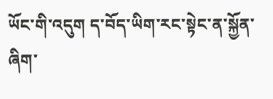ཡོང་གི་འདུག ད་བོད་ཡིག་རང་སྟེང་ན་སྐྱོན་ཞིག་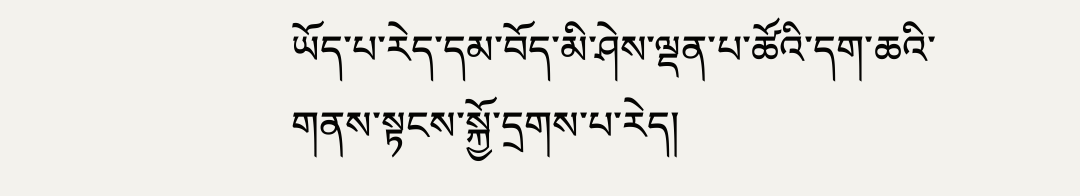ཡོད་པ་རེད་དམ་བོད་མི་ཤེས་ལྡན་པ་ཚོའི་དག་ཆའི་གནས་སྟངས་སྐྱོ་དྲགས་པ་རེད།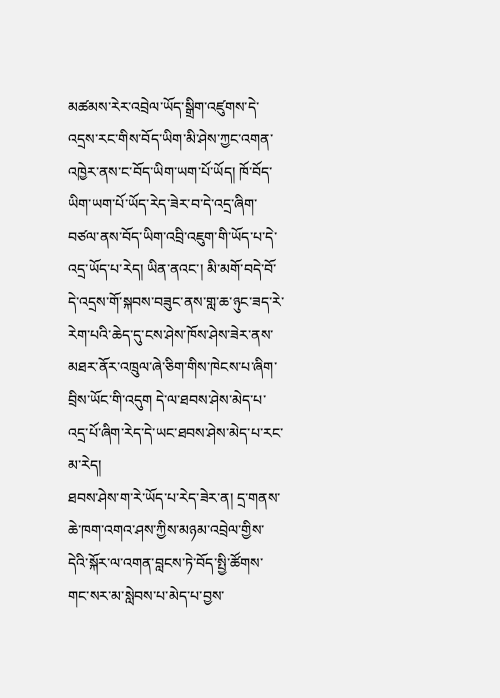མཚམས་རེར་འབྲེལ་ཡོད་སྒྲིག་འཛུགས་དེ་འདྲས་རང་གིས་བོད་ཡིག་མི་ཤེས་ཀྱང་འགན་འཁྱེར་ནས་ང་བོད་ཡིག་ཡག་པོ་ཡོད། ཁོ་བོད་ཡིག་ཡག་པོ་ཡོད་རེད་ཟེར་བ་དེ་འདྲ་ཞིག་བཙལ་ནས་བོད་ཡིག་འབྲི་འཇུག་གི་ཡོད་པ་དེ་འདྲ་ཡོད་པ་རེད། ཡིན་ནའང་། མི་མགོ་བདེ་བོ་དེ་འདྲས་གོ་སྐབས་བཟུང་ནས་གླ་ཆ་ཉུང་ཟད་རེ་རེག་པའི་ཆེད་དུ་ངས་ཤེས་ཁོས་ཤེས་ཟེར་ནས་མཐར་ནོར་འཁྲུལ་ཞེ་ཅིག་གིས་ཁེངས་པ་ཞིག་བྲིས་ཡོང་གི་འདུག དེ་ལ་ཐབས་ཤེས་མེད་པ་འདྲ་པོ་ཞིག་རེད་དེ་ཡང་ཐབས་ཤེས་མེད་པ་རང་མ་རེད།
ཐབས་ཤེས་ག་རེ་ཡོད་པ་རེད་ཟེར་ན། དྲ་གནས་ཆེ་ཁག་འགའ་ཤས་ཀྱིས་མཉམ་འབྲེལ་གྱིས་དེའི་སྐོར་ལ་འགན་བླངས་ཏེ་བོད་སྤྱི་ཚོགས་གང་སར་མ་སླེབས་པ་མེད་པ་བྱས་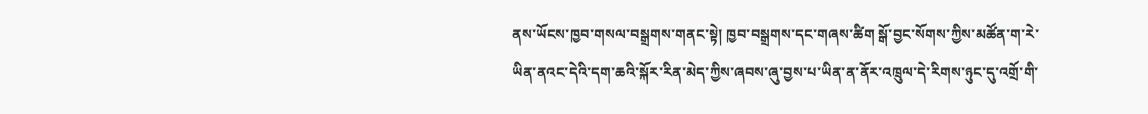ནས་ཡོངས་ཁྱབ་གསལ་བསྒྲགས་གནང་སྟེ། ཁྱབ་བསྒྲགས་དང་གཞས་ཚིག སྒོ་བྱང་སོགས་ཀྱིས་མཚོན་ག་རེ་ཡིན་ནའང་དེའི་དག་ཆའི་སྐོར་རིན་མེད་ཀྱིས་ཞབས་ཞུ་བྱས་པ་ཡིན་ན་ནོར་འཁྲུལ་དེ་རིགས་ཉུང་དུ་འགྲོ་གི་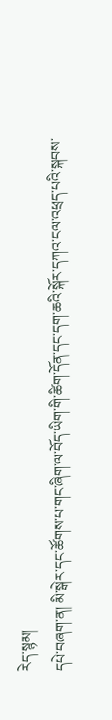རེད་སྙམ།
དཔེ་བཞག་ན། མི་སྒེར་དང་ཚོགས་པ་གང་ཞིག་ལ་བོད་ཡིག་གི་ཚིག་དོན་དང་དག་ཆའི་སྐོར་དཀའ་ངལ་འཕྲད་པའི་སྐབས་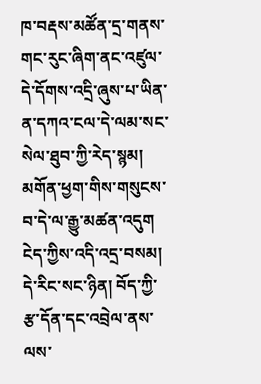ཁ་བརྡས་མཚོན་དྲ་གནས་གང་རུང་ཞིག་ནང་འཛུལ་དེ་དོགས་འདྲི་ཞུས་པ་ཡིན་ན་དཀའ་ངལ་དེ་ལམ་སང་སེལ་ཐུབ་ཀྱི་རེད་སྙམ།
མགོན་ཕྱག་གིས་གསུངས་བ་དེ་ལ་རྒྱུ་མཚན་འདུག
ངེད་ཀྱིས་འདི་འདྲ་བསམ། དེ་རིང་སང་ཉིན། བོད་ཀྱི་རྩ་དོན་དང་འབྲེལ་ནས་ལས་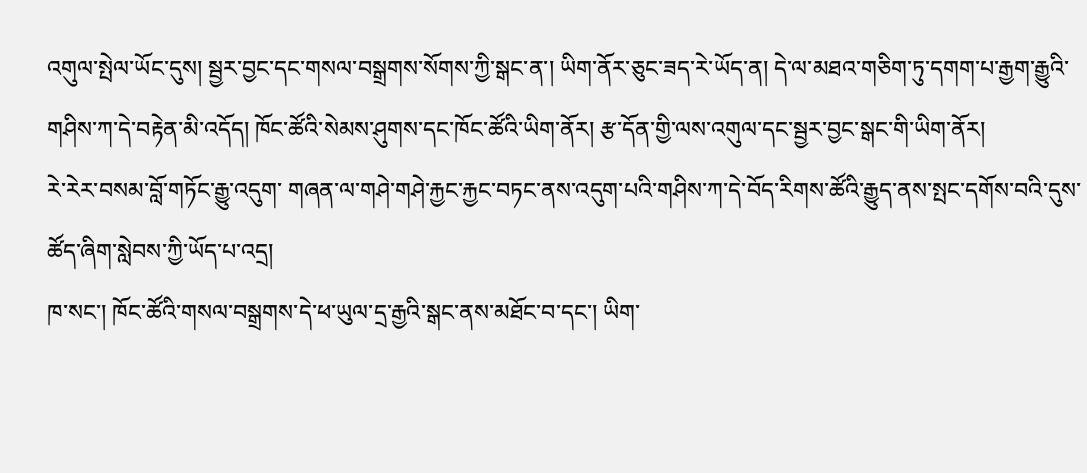འགུལ་སྤེལ་ཡོང་དུས། སྦྱར་བྱང་དང་གསལ་བསྒྲགས་སོགས་ཀྱི་སྒང་ན་། ཡིག་ནོར་ཅུང་ཟད་རེ་ཡོད་ན། དེ་ལ་མཐའ་གཅིག་ཏུ་དགག་པ་རྒྱག་རྒྱུའི་གཤིས་ཀ་དེ་བརྟེན་མི་འདོད། ཁོང་ཚོའི་སེམས་ཤུགས་དང་ཁོང་ཚོའི་ཡིག་ནོར། རྩ་དོན་གྱི་ལས་འགུལ་དང་སྦྱར་བྱང་སྒང་གི་ཡིག་ནོར།
རེ་རེར་བསམ་བློ་གཏོང་རྒྱུ་འདུག་ གཞན་ལ་གཤེ་གཤེ་རྐྱང་རྐྱང་བཏང་ནས་འདུག་པའི་གཤིས་ཀ་དེ་བོད་རིགས་ཚོའི་རྒྱུད་ནས་སྤང་དགོས་བའི་དུས་ཚོད་ཞིག་སླེབས་ཀྱི་ཡོད་པ་འདྲ།
ཁ་སང་། ཁོང་ཚོའི་གསལ་བསྒྲགས་དེ་ཕ་ཡུལ་དྲ་རྒྱའི་སྒང་ནས་མཐོང་བ་དང་། ཡིག་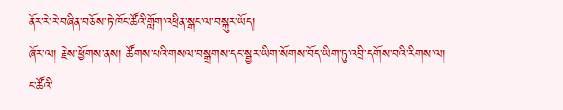ནོར་རེ་རེ་བཞིན་བཅོས་ཏེ་ཁོང་ཚོའི་གློག་འཕྲིན་སྒང་ལ་བསྐུར་ཡོད།
ཞོར་ལ། རྗེས་ཕྱོགས་ནས། ཚོགས་པའི་གསལ་བསྒྲགས་དང་སྦྱར་ཡིག་སོགས་བོད་ཡིག་ཏུ་འབྲི་དགོས་བའི་རིགས་ལ། ང་ཚོའི་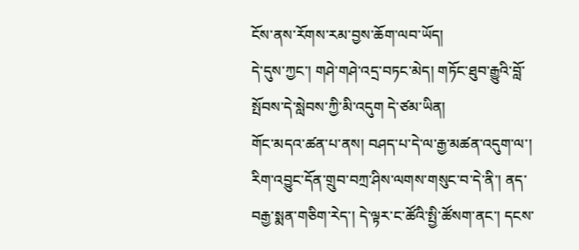ངོས་ནས་རོགས་རམ་བྱས་ཆོག་ལབ་ཡོད།
དེ་དུས་ཀྱང་། གཤེ་གཤེ་འདྲ་བཏང་མེད། གཏོང་ཐུབ་རྒྱུའི་བློ་སྤོབས་དེ་སླེབས་ཀྱི་མི་འདུག དེ་ཙམ་ཡིན།
གོང་མདའ་ཚན་པ་ནས། བཤད་པ་དེ་ལ་རྒྱ་མཚན་འདུག་ལ་།
རིག་འབྱུང་དོན་གྲུབ་བཀྲ་ཤིས་ལགས་གསུང་བ་དེ་ནི་། ནད་བརྒྱ་སྨན་གཅིག་རེད་། དེ་ལྟར་ང་ཚོའི་སྤྱི་ཚོསག་ནང་། དངས་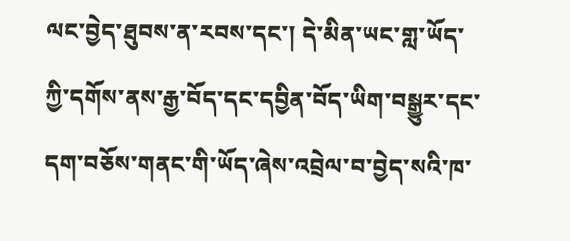ལང་བྱེད་ཐུབས་ན་རབས་དང་། དེ་མིན་ཡང་གླ་ཡོད་ཀྱི་དགོས་ནས་རྒྱ་བོད་དང་དབྱིན་བོད་ཡིག་བསྒྱུར་དང་དག་བཅོས་གནང་གི་ཡོད་ཞེས་འབྲེལ་བ་བྱེད་སའི་ཁ་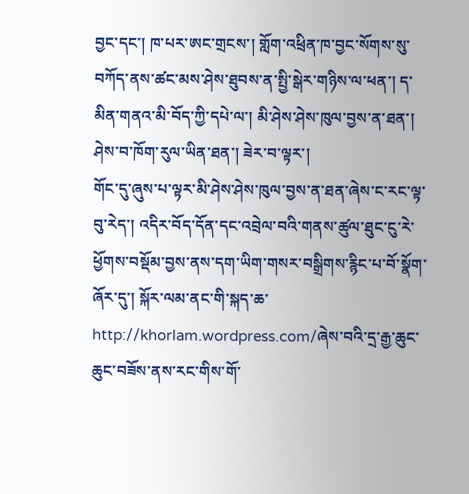བྱང་དང་། ཁ་པར་ཨང་གྲངས་། གློག་འཕྲིན་ཁ་བྱང་སོགས་སུ་བཀོད་ནས་ཚང་མས་ཤེས་ཐུབས་ན་སྤྱི་སྒེར་གཉིས་ལ་ཕན་། ད་མིན་གནའ་མི་བོད་ཀྱི་དཔེ་ལ་། མི་ཤེས་ཤེས་ཁུལ་བྱས་ན་ཐན་། ཤེས་བ་ཁོག་རུལ་ཡིན་ཐན་། ཟེར་བ་ལྟར་།
གོང་དུ་ཞུས་པ་ལྟར་མི་ཤེས་ཤེས་ཁུལ་བྱས་ན་ཐན་ཞེས་ང་རང་ལྟ་བུ་རེད་། འདིར་བོད་དོན་དང་འབྲེལ་བའི་གནས་ཚུལ་ཐུང་ངུ་རེ་ཕྱོགས་བསྡོམ་བྱས་ནས་དག་ཡིག་གསར་བསྒྲིགས་རྙིང་པ་བོ་སྣོག་ཞོར་དུ་། སྐོར་ལམ་ནང་གི་སྐད་ཆ་http://khorlam.wordpress.com/ཞེས་བའི་དྲ་རྒྱ་ཆུང་ཆུང་བཟོས་ནས་རང་གིས་གོ་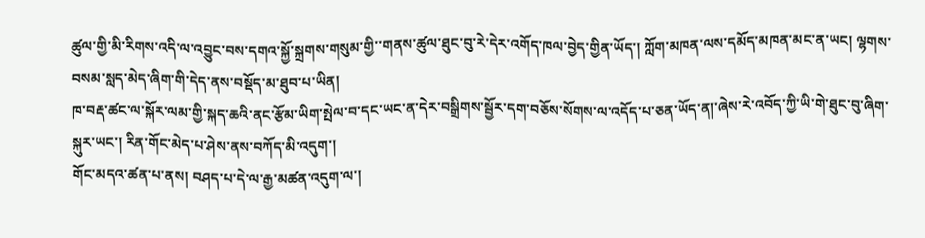ཚུལ་གྱི་མི་རིགས་འདི་ལ་འབྱུང་བས་དགའ་སྐྱོ་སྐྲགས་གསུམ་གྱི་་གནས་ཚུལ་ཐུང་བུ་རེ་དེར་འགོད་ཁལ་བྱེད་གྱིན་ཡོད་། ཀློག་མཁན་ལས་དམོད་མཁན་མང་ན་ཡང། ལྷགས་བསམ་སླད་མེད་ཞིག་གི་དེད་ནས་བསྡོད་མ་ཐུབ་པ་ཡིན།
ཁ་བརྡ་ཚང་ལ་སྐོར་ལམ་གྱི་སྐད་ཆའི་ནང་རྩོམ་ཡིག་སྤེལ་བ་དང་ཡང་ན་དེར་བསྒྲིགས་སྦྱོར་དག་བཅོས་སོགས་ལ་འདོད་པ་ཅན་ཡོད་ན།་ཞེས་རེ་འབོད་ཀྱི་ཡི་གེ་ཐུང་བུ་ཞིག་སྐུར་ཡང་། རིན་གོང་མེད་པ་ཤེས་ནས་བཀོད་མི་འདུག་།
གོང་མདའ་ཚན་པ་ནས། བཤད་པ་དེ་ལ་རྒྱ་མཚན་འདུག་ལ་།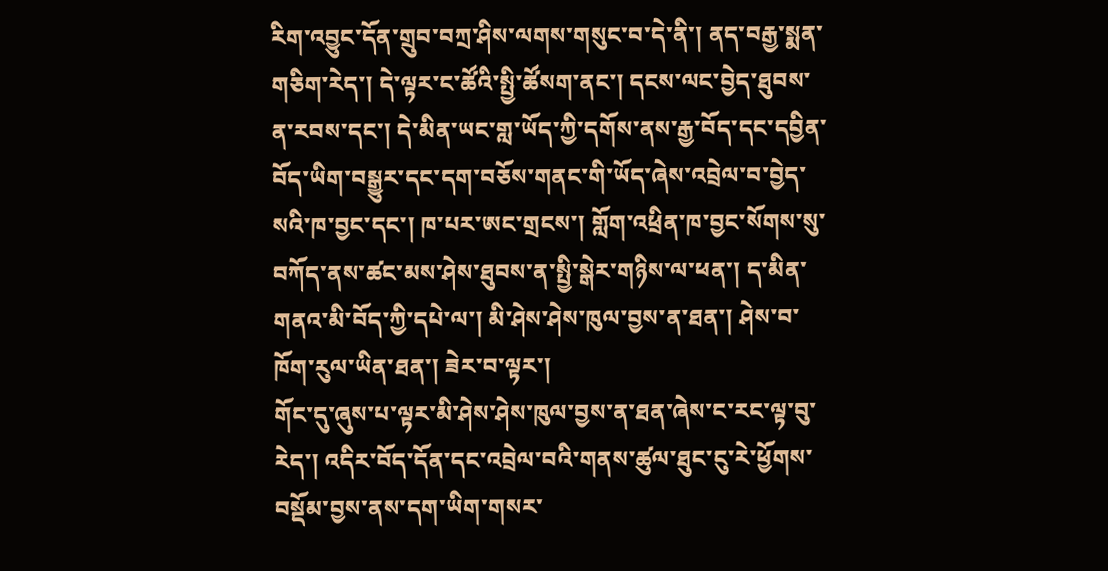རིག་འབྱུང་དོན་གྲུབ་བཀྲ་ཤིས་ལགས་གསུང་བ་དེ་ནི་། ནད་བརྒྱ་སྨན་གཅིག་རེད་། དེ་ལྟར་ང་ཚོའི་སྤྱི་ཚོསག་ནང་། དངས་ལང་བྱེད་ཐུབས་ན་རབས་དང་། དེ་མིན་ཡང་གླ་ཡོད་ཀྱི་དགོས་ནས་རྒྱ་བོད་དང་དབྱིན་བོད་ཡིག་བསྒྱུར་དང་དག་བཅོས་གནང་གི་ཡོད་ཞེས་འབྲེལ་བ་བྱེད་སའི་ཁ་བྱང་དང་། ཁ་པར་ཨང་གྲངས་། གློག་འཕྲིན་ཁ་བྱང་སོགས་སུ་བཀོད་ནས་ཚང་མས་ཤེས་ཐུབས་ན་སྤྱི་སྒེར་གཉིས་ལ་ཕན་། ད་མིན་གནའ་མི་བོད་ཀྱི་དཔེ་ལ་། མི་ཤེས་ཤེས་ཁུལ་བྱས་ན་ཐན་། ཤེས་བ་ཁོག་རུལ་ཡིན་ཐན་། ཟེར་བ་ལྟར་།
གོང་དུ་ཞུས་པ་ལྟར་མི་ཤེས་ཤེས་ཁུལ་བྱས་ན་ཐན་ཞེས་ང་རང་ལྟ་བུ་རེད་། འདིར་བོད་དོན་དང་འབྲེལ་བའི་གནས་ཚུལ་ཐུང་ངུ་རེ་ཕྱོགས་བསྡོམ་བྱས་ནས་དག་ཡིག་གསར་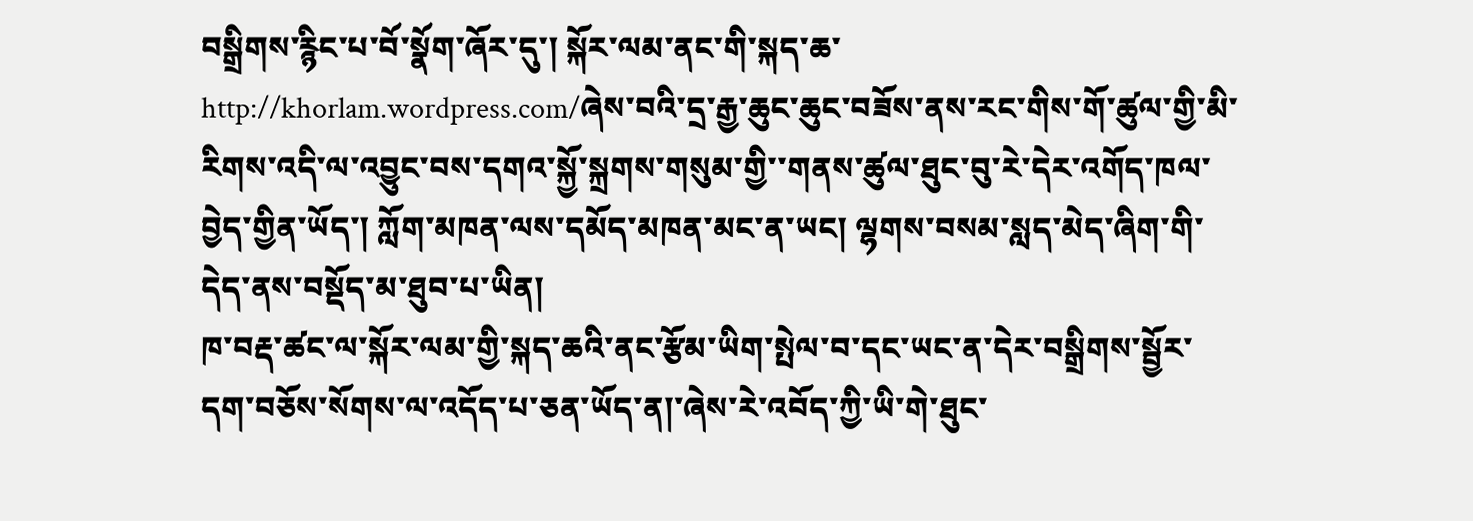བསྒྲིགས་རྙིང་པ་བོ་སྣོག་ཞོར་དུ་། སྐོར་ལམ་ནང་གི་སྐད་ཆ་http://khorlam.wordpress.com/ཞེས་བའི་དྲ་རྒྱ་ཆུང་ཆུང་བཟོས་ནས་རང་གིས་གོ་ཚུལ་གྱི་མི་རིགས་འདི་ལ་འབྱུང་བས་དགའ་སྐྱོ་སྐྲགས་གསུམ་གྱི་་གནས་ཚུལ་ཐུང་བུ་རེ་དེར་འགོད་ཁལ་བྱེད་གྱིན་ཡོད་། ཀློག་མཁན་ལས་དམོད་མཁན་མང་ན་ཡང། ལྷགས་བསམ་སླད་མེད་ཞིག་གི་དེད་ནས་བསྡོད་མ་ཐུབ་པ་ཡིན།
ཁ་བརྡ་ཚང་ལ་སྐོར་ལམ་གྱི་སྐད་ཆའི་ནང་རྩོམ་ཡིག་སྤེལ་བ་དང་ཡང་ན་དེར་བསྒྲིགས་སྦྱོར་དག་བཅོས་སོགས་ལ་འདོད་པ་ཅན་ཡོད་ན།་ཞེས་རེ་འབོད་ཀྱི་ཡི་གེ་ཐུང་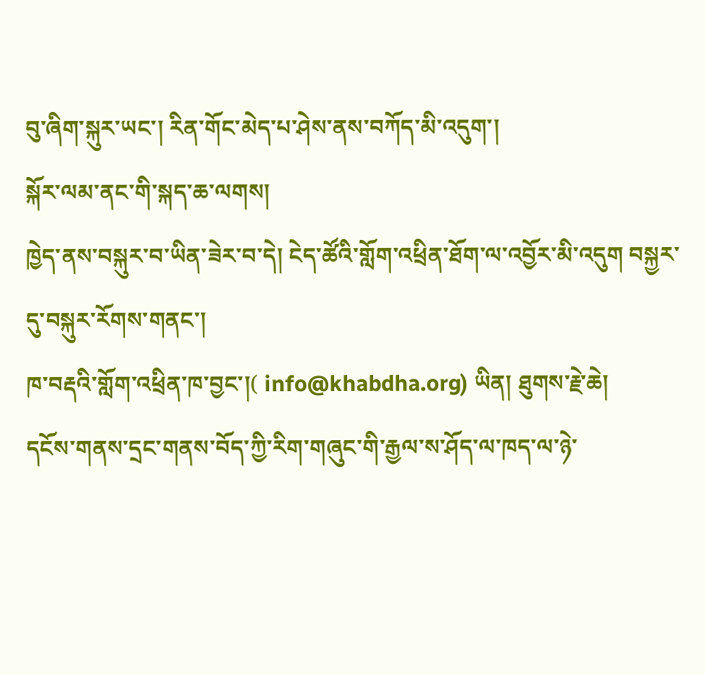བུ་ཞིག་སྐུར་ཡང་། རིན་གོང་མེད་པ་ཤེས་ནས་བཀོད་མི་འདུག་།
སྐོར་ལམ་ནང་གི་སྐད་ཆ་ལགས།
ཁྱེད་ནས་བསྐུར་བ་ཡིན་ཟེར་བ་དེ། ངེད་ཚོའི་གློག་འཕྲིན་ཐོག་ལ་འབྱོར་མི་འདུག བསྐྱར་དུ་བསྐུར་རོགས་གནང་།
ཁ་བརྡའི་གློག་འཕྲིན་ཁ་བྱང་།( info@khabdha.org) ཡིན། ཐུགས་རྗེ་ཆེ།
དངོས་གནས་དྲང་གནས་བོད་ཀྱི་རིག་གཞུང་གི་རྒྱལ་ས་ཤོད་ལ་ཁད་ལ་ཉེ་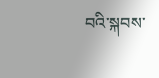བའི་སྐབས་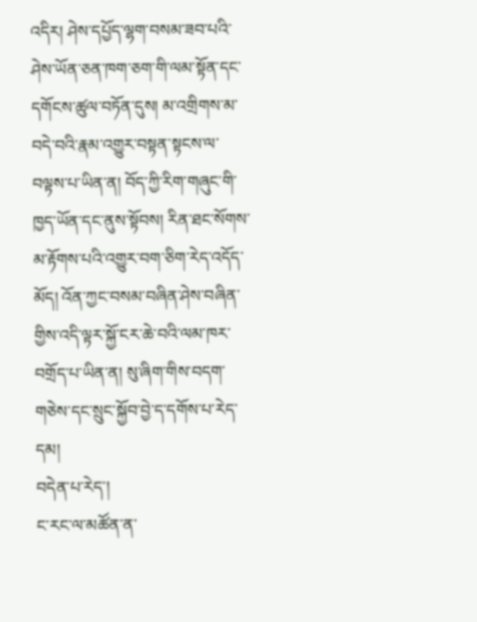འདིར། ཤེས་དཔྱོད་ལྷག་བསམ་ཟབ་པའི་ཤེས་ཡོན་ཅན་ཁག་ཅག་གི་ལམ་སྟོན་དང་དགོངས་ཚུལ་བཏོན་དུས། མ་འགྲིགས་མ་བདེ་བའི་རྣམ་འགྱུར་བསྟན་སྟངས་ལ་བལྟས་པ་ཡིན་ན། བོད་ཀྱི་རིག་གཞུང་གི་ཁྱད་ཡོན་དང་ནུས་སྟོབས། རིན་ཐང་སོགས་མ་རྟོགས་པའི་འགྱུར་བག་ཅིག་རེད་འདོད་མོད། འོན་ཀྱང་བསམ་བཞིན་ཤེས་བཞིན་གྱིས་འདི་ལྟར་སྐྱོ་ངར་ཆེ་བའི་ལམ་ཁར་བགྲོད་པ་ཡིན་ན། སུ་ཞིག་གིས་བདག་གཅེས་དང་སྲུང་སྐྱོབ་བྱེ་ད་དགོས་པ་རེད་དམ།
བདེན་པ་རེད་།
ང་རང་ལ་མཚོན་ན་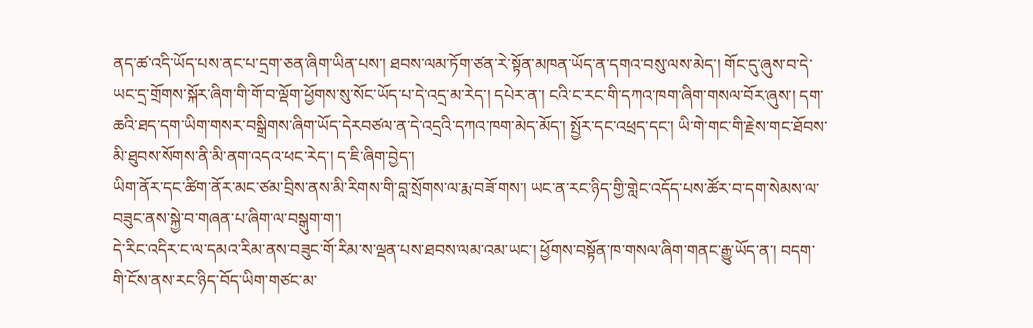ནད་ཚ་འདི་ཡོད་པས་ནང་པ་དྲག་ཅན་ཞིག་ཡིན་པས་། ཐབས་ལམ་ཏོག་ཙན་རེ་སྟོན་མཁན་ཡོད་ན་དགའ་བསུ་ལས་མེད་། གོང་དུ་ཞུས་བ་དེ་ཡང་དྲ་གྲོགས་སྐོར་ཞིག་གི་གོ་བ་ལྡོག་ཕྱོགས་སུ་སོང་ཡོད་པ་དེ་འདྲ་མ་རེད་། དཔེར་ན་། ངའི་ང་རང་གི་དཀའ་ཁག་ཞིག་གསལ་བོར་ཞུས་། དག་ཆའི་ཐད་དག་ཡིག་གསར་བསྒྲིགས་ཞིག་ཡོད་དེརབཙལ་ན་དེ་འདྲའི་དཀའ་ཁག་མེད་མོད་། སྤྱོར་དང་འཕྲད་དང་། ཡི་གེ་གང་གི་རྗེས་གང་ཐོབས་མི་ཐུབས་སོགས་ནི་མི་ནག་འདའ་ཕང་རེད་། ད་ཇི་ཞིག་བྱེད་།
ཡིག་ནོར་དང་ཚིག་ནོར་མང་ཙམ་བྲིས་ནས་མི་རིགས་གི་བླ་སྲོགས་ལ་རྨ་བཟོ་གས་། ཡང་ན་རང་ཉིད་གྱི་གླེང་འདོད་པས་ཚོར་བ་དག་སེམས་ལ་བཟུང་ནས་སྐྱེ་བ་གཞན་པ་ཞིག་ལ་བསྒུག་ག་།
དེ་རིང་འདིར་ང་ལ་དམའ་རིམ་ནས་བཟུང་གོ་རིམ་ས་ལྡན་པས་ཐབས་ལམ་འམ་ཡང་། ཕྱོགས་བསྟོན་ཁ་གསལ་ཞིག་གནང་རྒྱུ་ཡོད་ན་། བདག་གི་ངོས་ནས་རང་ཉིད་བོད་ཡིག་གཙང་མ་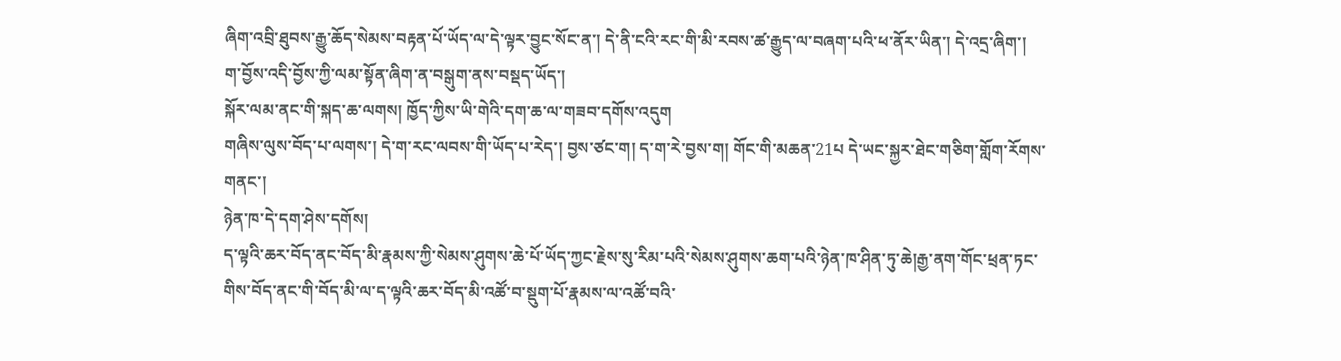ཞིག་འབྲི་ཐུབས་རྒྱུ་ཆོད་སེམས་བརྟན་པོ་ཡོད་ལ་དེ་ལྟར་བྱུང་སོང་ན་། དེ་ནི་ངའི་རང་གི་མི་རབས་ཚ་རྒྱུད་ལ་བཞག་པའི་ཕ་ནོར་ཡིན་། དེ་འདྲ་ཞིག་།
ག་བྱོས་འདི་བྱོས་ཀྱི་ལམ་སྟོན་ཞིག་ན་བསྒུག་ནས་བསྡད་ཡོད་།
སྐོར་ལམ་ནང་གི་སྐད་ཆ་ལགས། ཁྱོད་ཀྱིས་ཡི་གེའི་དག་ཆ་ལ་གཟབ་དགོས་འདུག
གཞིས་ལུས་བོད་པ་ལགས་། དེ་ག་རང་ལབས་གི་ཡོད་པ་རེད་། བྱས་ཙང་ག། ད་ག་རེ་བྱས་ག། གོང་གི་མཆན་21པ དེ་ཡང་སྐྱར་ཐེང་གཅིག་གློག་རོགས་གནང་།
ཉེན་ཁ་དེ་དག་ཤེས་དགོས།
ད་ལྟའི་ཆར་བོད་ནང་བོད་མི་རྣམས་ཀྱི་སེམས་ཤུགས་ཆེ་པོ་ཡོད་ཀྱང་རྗེས་སུ་རིམ་པའི་སེམས་ཤུགས་ཆག་པའི་ཉེན་ཁ་ཤིན་ཏུ་ཆེ།རྒྱ་ནག་གོང་ཕྲན་ཏང་གིས་བོད་ནང་གི་བོད་མི་ལ་ད་ལྟའི་ཆར་བོད་མི་འཚོ་བ་སྡུག་པོ་རྣམས་ལ་འཚོ་བའི་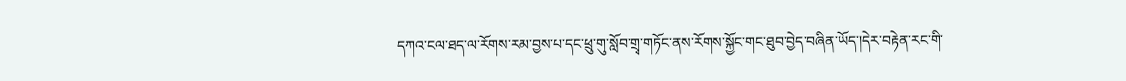དཀའ་ངལ་ཐད་ལ་རོགས་རམ་བྱས་པ་དང་ཕྲུ་གུ་སློབ་གྲྭ་གཏོང་ནས་རོགས་སྐྱོང་གང་ཐུབ་བྱེད་བཞིན་ཡོད་།དེར་བརྟེན་རང་གི་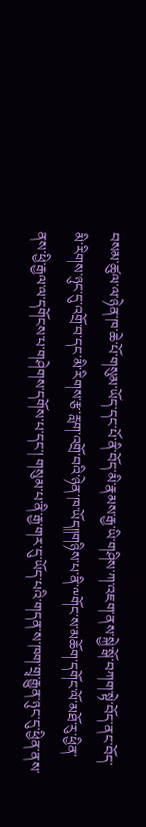བསམ་ཚུལ་ལ་ཉེན་ཁ་ཆེ་པོ་གསུམ་ཡོད་དང་པོ་ནི་བོད་མི་རྣམས་རྒྱ་ཡི་གཤིས་ཀ་འཇག་ནས་སྐྱེ་སྒོ་བཀག་སྟེ་བོད་ནང་བོད་མི་རིགས་ཉུང་དུ་འགྲོ་བ་དང་མི་རིགས་རྩ་རླག་འགྲོ་བའི་ཉེན་ཁ་ཡོད༎གཉིས་པ་ནི་༸གོང་ས་མཆོག་དགོང་ལོ་མཐོ་རུ་ཕྱིན་ནས་ཕྱི་རྒྱལ་ལ་དགོངས་པ་གཤེགས་དགོས་པ་དང་། གསུམ་པ་ནི་རྒྱ་གར་དུ་ཡོད་པའི་གདན་ས་ཁག་གྲྭ་རྒྱུན་ཉུང་དུ་ཕྱིན་ནས་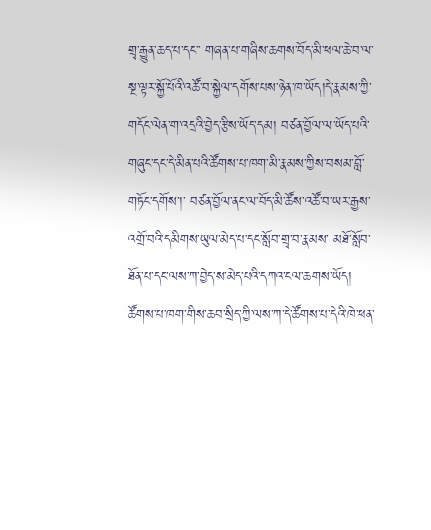གྲྭ་རྒྱུན་ཆད་པ་དང་་ གཞན་པ་གཞིས་ཆགས་བོད་མི་ཕལ་ཆེ་བ་ལ་སྔ་ལྟར་སྐྱོ་པོའི་འཚོ་བ་སྐྱེལ་དགོས་པས་ཉེན་ཁ་ཡོད།དེ་རྣམས་ཀྱི་གདོང་ལེན་ག་འདྲའི་བྱེད་རྩིས་ཡོད་དམ། བཙན་བྱོལ་ལ་ཡོད་པའི་གཞུང་དང་དེ་མིན་པའི་ཚོགས་པ་ཁག་མི་རྣམས་ཀྱིས་བསམ་བློ་གཏོང་དགོས་།་ བཙན་བྱོལ་ནང་ལ་བོད་མི་ཚོས་འཚོ་བ་ཡར་རྒྱས་འགྲོ་བའི་དམིགས་ཡུལ་མེད་པ་དང་སློབ་གྲྭ་བ་རྣམས་ མཐོ་སློབ་ཐོན་པ་དང་ལས་ཀ་བྱེད་ས་མེད་པའི་དཀའ་ངལ་ཆགས་ཡོད། ཚོགས་པ་ཁག་གིས་ཆབ་སྲིད་ཀྱི་ལས་ཀ་དེ་ཚོགས་པ་དེའི་ཁེ་ཕན་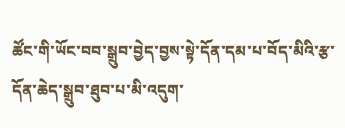ཚོང་གི་ཡོང་བབ་སྒྲུབ་བྱེད་བྱས་སྟེ་དོན་དམ་པ་བོད་མིའི་རྩ་དོན་ཆེད་སྒྲུབ་ཐུབ་པ་མི་འདུག་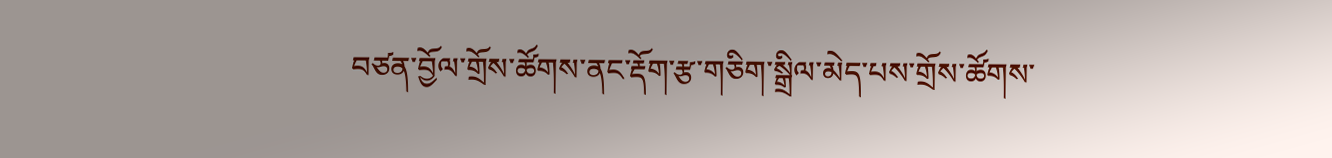བཙན་བྱོལ་གྲོས་ཚོགས་ནང་རྡོག་རྩ་གཅིག་སྒྲིལ་མེད་པས་གྲོས་ཚོགས་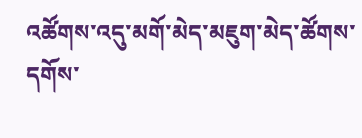འཚོགས་འདུ་མགོ་མེད་མཇུག་མེད་ཚོགས་དགོས་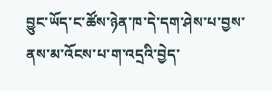བྱུང་ཡོད་ང་ཚོས་ཉེན་ཁ་དེ་དག་ཤེས་པ་བྱས་ནས་མ་འོངས་པ་ག་འདྲའི་བྱེད་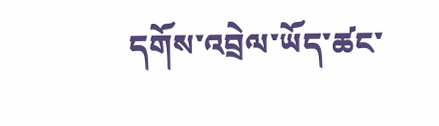དགོས་འབྲེལ་ཡོད་ཚང་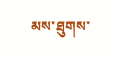མས་ཐུགས་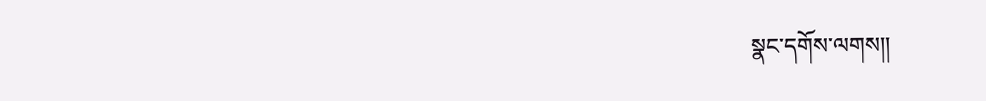སྣང་དགོས་ལགས།།